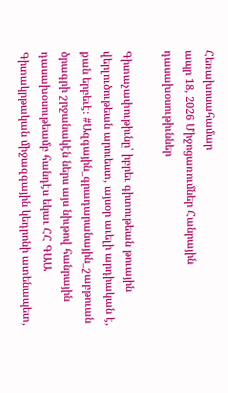Հեռախոսահամար
ապր 18, 2026 Միջոցառումներ Հանրային դասախօսութիւններ

Գիտաչափութիւնը՝ իբրեւ գիտութեան թուային վերլուծութեան արուեստ, այսօր աւելի արդիական է, քան երբեւէ։ #Ազգային_գրադարանային_շաբթուան ծրագրի շրջանակէն ներս այս նիւթով հանրային դասախօսութեամբ հանդէս եկաւ ՀՀ ԳԱԱ Գիտակրթական միջազգային կեդրոնի ատենապետ,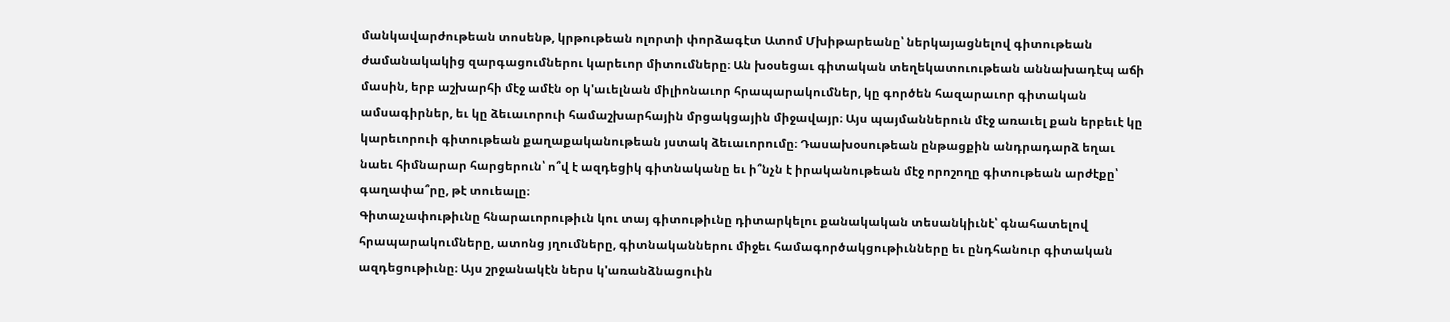մանկավարժութեան տոսենթ, կրթութեան ոլորտի փորձագէտ Ատոմ Մխիթարեանը՝ ներկայացնելով գիտութեան ժամանակակից զարգացումներու կարեւոր միտումները։ Ան խօսեցաւ գիտական տեղեկատուութեան աննախադէպ աճի մասին, երբ աշխարհի մէջ ամէն օր կ'աւելնան միլիոնաւոր հրապարակումներ, կը գործեն հազարաւոր գիտական ամսագիրներ, եւ կը ձեւաւորուի համաշխարհային մրցակցային միջավայր։ Այս պայմաններուն մէջ առաւել քան երբեւէ կը կարեւորուի գիտութեան քաղաքականութեան յստակ ձեւաւորումը։ Դասախօսութեան ընթացքին անդրադարձ եղաւ նաեւ հիմնարար հարցերուն՝ ո՞վ է ազդեցիկ գիտնականը եւ ի՞նչն է իրականութեան մէջ որոշողը գիտութեան արժէքը՝ գաղափա՞րը, թէ տուեալը։
Գիտաչափութիւնը հնարաւորութիւն կու տայ գիտութիւնը դիտարկելու քանակական տեսանկիւնէ՝ գնահատելով հրապարակումները, ատոնց յղումները, գիտնականներու միջեւ համագործակցութիւնները եւ ընդհանուր գիտական ազդեցութիւնը։ Այս շրջանակէն ներս կ'առանձնացուին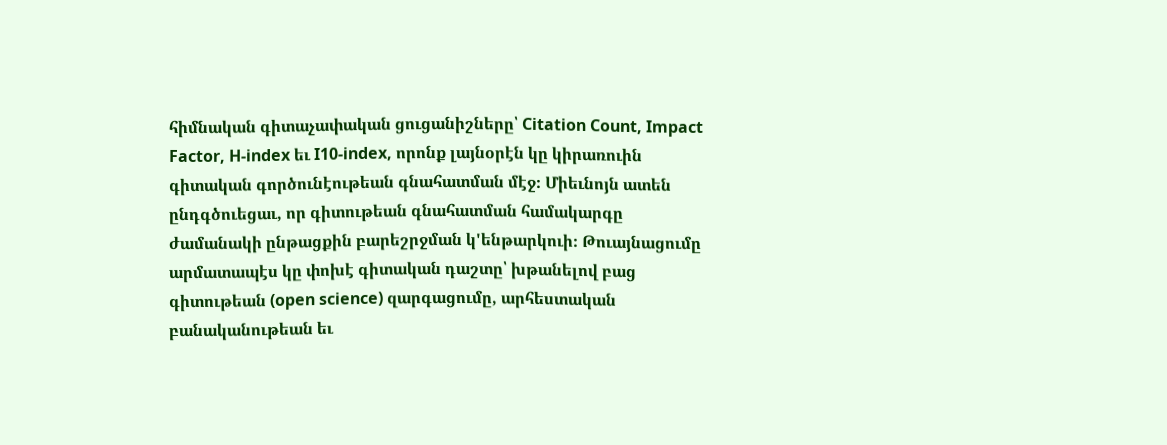հիմնական գիտաչափական ցուցանիշները՝ Citation Count, Impact Factor, H-index եւ I10-index, որոնք լայնօրէն կը կիրառուին գիտական գործունէութեան գնահատման մէջ։ Միեւնոյն ատեն ընդգծուեցաւ, որ գիտութեան գնահատման համակարգը ժամանակի ընթացքին բարեշրջման կ'ենթարկուի։ Թուայնացումը արմատապէս կը փոխէ գիտական դաշտը՝ խթանելով բաց գիտութեան (open science) զարգացումը, արհեստական բանականութեան եւ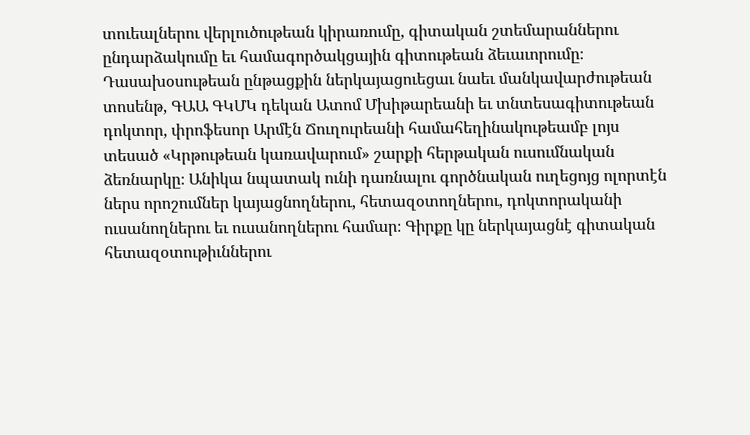տուեալներու վերլուծութեան կիրառումը, գիտական շտեմարաններու ընդարձակումը եւ համագործակցային գիտութեան ձեւաւորումը։
Դասախօսութեան ընթացքին ներկայացուեցաւ նաեւ մանկավարժութեան տոսենթ, ԳԱԱ ԳԿՄԿ դեկան Ատոմ Մխիթարեանի եւ տնտեսագիտութեան դոկտոր, փրոֆեսոր Արմէն Ճուղուրեանի համահեղինակութեամբ լոյս տեսած «Կրթութեան կառավարում» շարքի հերթական ուսումնական ձեռնարկը։ Անիկա նպատակ ունի դառնալու գործնական ուղեցոյց ոլորտէն ներս որոշումներ կայացնողներու, հետազօտողներու, դոկտորականի ուսանողներու եւ ուսանողներու համար։ Գիրքը կը ներկայացնէ գիտական հետազօտութիւններու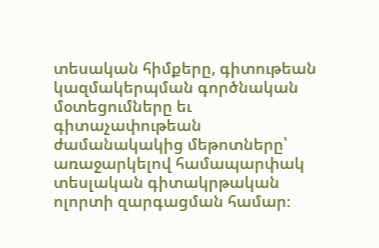տեսական հիմքերը, գիտութեան կազմակերպման գործնական մօտեցումները եւ գիտաչափութեան ժամանակակից մեթոտները՝ առաջարկելով համապարփակ տեսլական գիտակրթական ոլորտի զարգացման համար։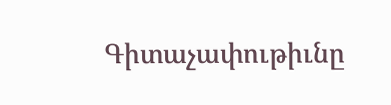Գիտաչափութիւնը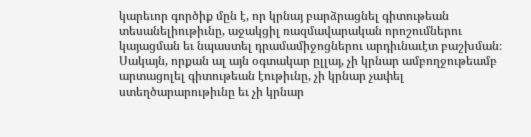կարեւոր գործիք մըն է, որ կրնայ բարձրացնել գիտութեան տեսանելիութիւնը, աջակցիլ ռազմավարական որոշումներու կայացման եւ նպաստել դրամամիջոցներու արդիւնաւէտ բաշխման։ Սակայն, որքան ալ այն օգտակար ըլլայ, չի կրնար ամբողջութեամբ արտացոլել գիտութեան էութիւնը, չի կրնար չափել ստեղծարարութիւնը եւ չի կրնար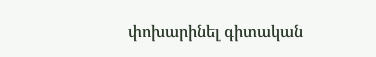փոխարինել գիտական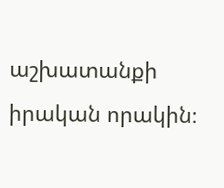աշխատանքի իրական որակին։